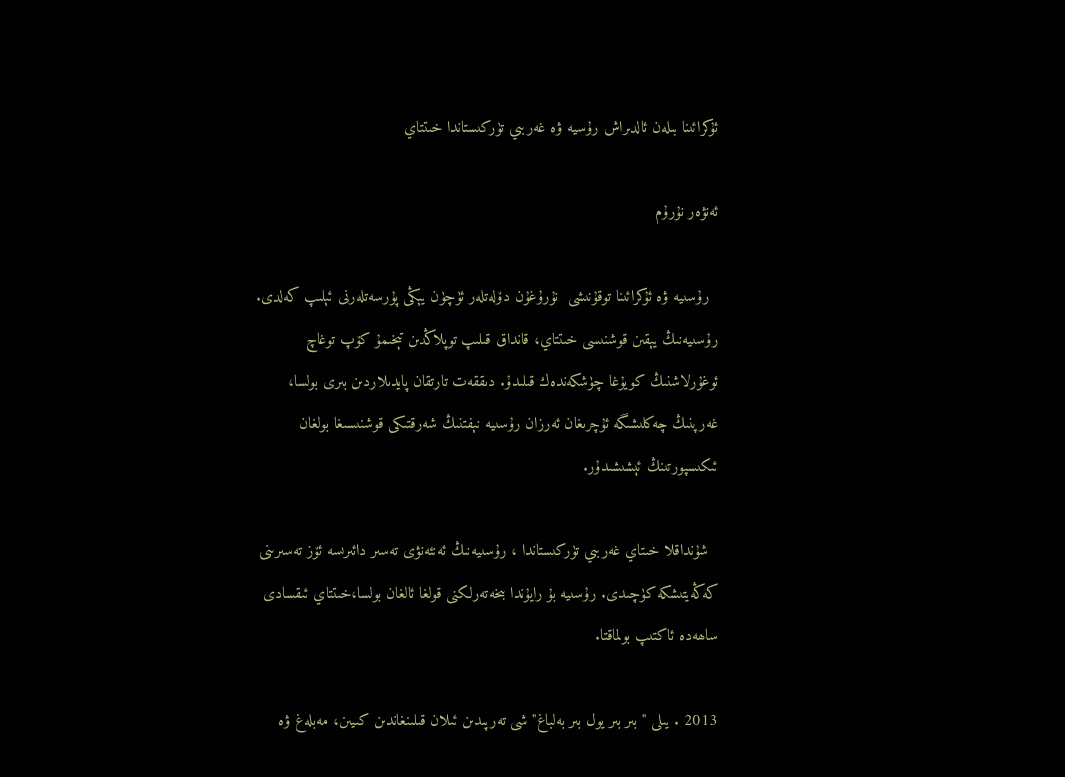ئۇكرائىنا بىلەن ئالدىراش رۇسيە ۋە غەربىي تۈركىستاندا خىتتاي

ئەنۋەر نۇرۇم

  رۇسىيە ۋە ئۇكرائىنا توقۇنىشى  نۇرۇغۇن دۆلەتلەر ئۈچۈن يېڭى پۇرسەتلەرنى ئېلىپ كەلدى. رۇسىيەنىڭ يېقىن قوشنىسى خىتتاي، قانداق قىلىپ توپلاڭدىن تېخىمۇ كۆپ توغاچ ئوغۇرلاشنىڭ كويۇغا چۈشكەندەك قىلىدۇ. دىققەت تارتقان پايدىلاردىن بىرى بولسا، غەرپنىڭ چەكلىشىگە ئۇچرىغان ئەرزان رۇسىيە نېڧتنىڭ شەرقتىكى قوشنىسىغا بولغان ئىكىسپورتىنڭ ئېشىشىدۇر.

  شۇنداقلا خىتاي غەربىي تۈركىستاندا ، رۇسىيەنىڭ ئەنئەنۋى تەسىر دائىرىسە ئۆز تەسىرىنى كەڭەيتىشكە كۈچىدى. رۇسىيە بۇ رايۇندا بىخەتەرلكنى قولغا ئالغان بولسا،خىتتاي ئىقسادى ساھەدە ئاكتىپ بولماقتا.

2013 . يىلى "بىر بىر يول بىر بەلباغ" شى تەرپىدىن ئىلان قىلىنغاندىن كىيىن، مەبلەغ ۋە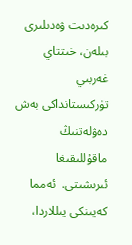كىرەدىت ۋەدىلىرى بىلەن، خىتتاي غەربىي تۈركىستانداكى بەش دەۋلەتنىڭ ماقۇللىقىغا ئىرىشىتى.  ئەمما كەيىنكى يىللاردا،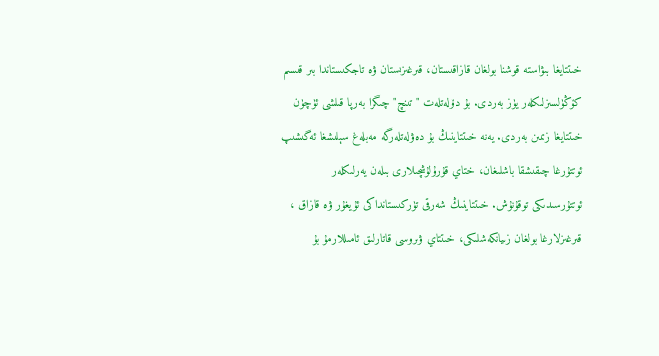خىتتايغا بىۋاستە قوشنا بولغان قازاقىستان، قىرغىزىستان ۋە تاجكىستاندا بىر قىسىم كۆڭۈلسىزلىكلەر يۈز بەردى. بۇ دۆلەتلەت "تىنچ" چىگرا بەرپا قىلشى ئۈچۈن خىتتايغا زىمىن بەردى. يەنە خىتتاينىڭ بۇ دەۋلەتلەرگە مەبلەغ سېلىشغا ئەگىشىپ ئوتتۇرغا چىقىشقا باشلىغان، ختاي قۇرۇلۇشچىلارى بىلەن يەرلىكلەر ئوتتۇرسىدىكى توقۇنۇش. خىتتاينىڭ شەرقى تۈركىستانداكى ئۇيغۇر ۋە قازاق ، قىرغىزلارغا بولغان زىيانكەشلىكى، خىتتاي ۋىروسى قاتارلىق ئامىللارمۇ بۇ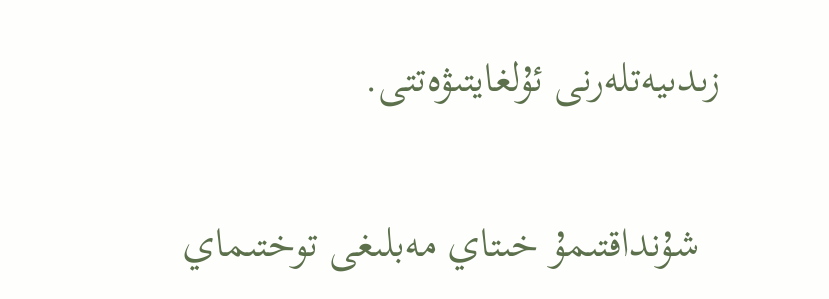زىدىيەتلەرنى ئۇلغايتىۋەتتى.

  شۇنداقتىمۇ خىتاي مەبلىغى توختىماي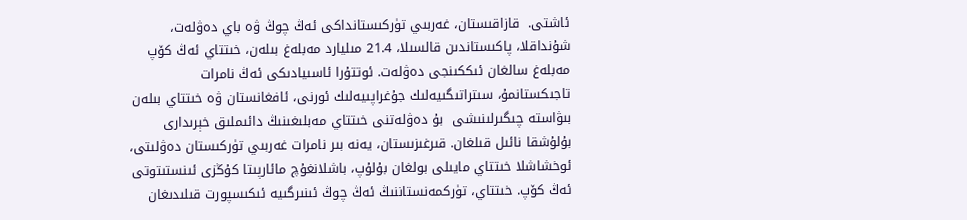ئاشتى.  قازاقىستان، غەربىي تۈركىستانداكى ئەڭ چوڭ ۋە باي دەۋلەت، شۇنداقلا، پاكىستاندىن قالسىلا، 21.4 مىليارد مەبلەغ بىلەن، خىتتاي ئەڭ كۆپ مەبلەغ سالغان ئىككىنجى دەۋلەت. ئوتتۇرا ئاسىيادىكى ئەڭ نامرات تاجىكستانمۇ، سىتراتىگىيەلىك جۇغراپىيەلىك ئورنى، ئاڧغانستان ۋە خىتتاي بىلەن بىۋاستە چىگىرلىنىشى  بۇ دەۋلەتنى خىتتاي مەبلىغىنىڭ دائىملىق خېرىدارى بۇلۇشقا نائىل قىلغان. قىرغىزىستان، يەنە بىر نامرات غەربىي تۈركىستان دەۋلىتى، ئوخشاشلا خىتتاي مايىلى بولغان بۇلۇپ، باشلانغۇچ مائارپىتا كۇڭزى ئىنستىتوتى ئەڭ كۆپ. خىتتاي، تۈركمەنستاننىڭ ئەڭ چوڭ ئىنىرگىيە ئىكىسپورت قىلىدىغان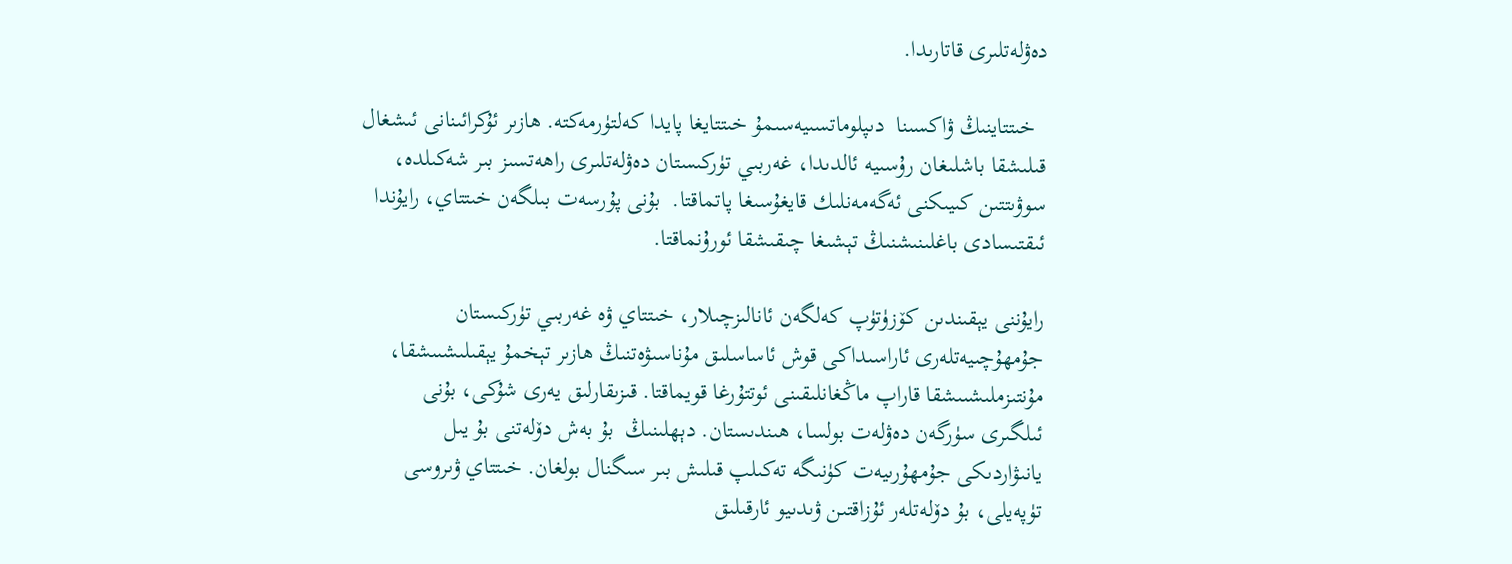دەۋلەتلىرى قاتارىدا.

  خىتتاينىڭ ۋاكسىنا  دىپلوماتسىيەسىمۇ خىتتايغا پايدا كەلتۈرمەكتە. ھازىر ئۇكرائىنانى ئىشغال قىلىشقا باشلىغان رۇسىيە ئالدىدا، غەربىي تۈركىستان دەۋلەتلىرى راھەتسىز بىر شەكىلدە، سوۋىتتىن كىيىكنى ئەگەمەنلىك قايغۇسىغا پاتماقتا.  بۇنى پۇرسەت بىلگەن خىتتاي، رايۇندا ئىقتىسادى باغلىنىشنىڭ تېشىغا چىقىشقا ئورۇنماقتا.

رايۇننى يېقىندىن كۆزۈتۈپ كەلگەن ئانالىزچىلار، خىتتاي ۋە غەربىي تۈركىستان جۇمھۇچىيەتلەرى ئاراسىداكى قوش ئاساسلىق مۇناسىۋەتنىڭ ھازىر تېخمۇ يېقىلىشىىشقا، مۇنتىزملىشىىشقا قاراپ ماڭغانلىقىنى ئوتتۇرغا قويماقتا. قىزىقارلىق يەرى شۇكى، بۇنى ئىلگىرى سۈرگەن دەۋلەت بولسا، ھىندىستان. دېھلىنىڭ  بۇ بەش دۆلەتنى بۇ يىل يانىۋاردىكى جۇمھۇرىيەت كۈنىگە تەكىلپ قىلىش بىر سىگنال بولغان. خىتتاي ۋىروسى تۈپەيلى، بۇ دۆلەتلەر ئۇزاقتىن ۋىدىيو ئارقىلىق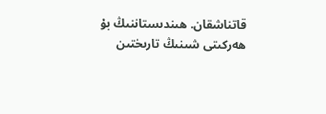قاتناشقان. ھىندىستاننىڭ بۇ ھەركىتى شىنىڭ تارىختىن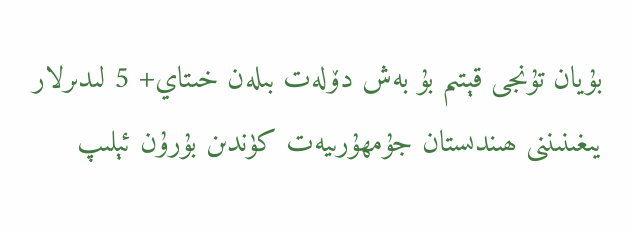بۇيان تۇنجى قېتىم بۇ بەش دۆلەت بىلەن خىتاي+ 5 لىدىرلار يىغىنىننى ھىندىستان جۇمھۇرىيەت كۈندىن بۇرۇن ئېلىپ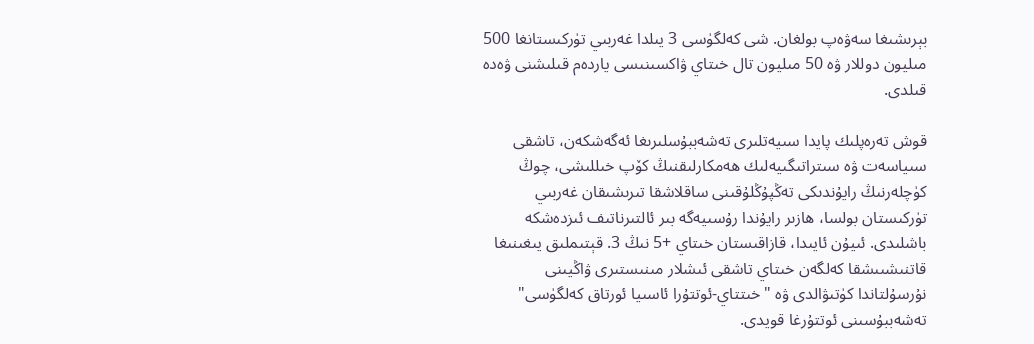بېرىشىغا سەۋەپ بولغان. شى كەلگۈسى 3 يىلدا غەربىي تۈركىستانغا 500 مىليون دوللار ۋە 50 مىليون تال خىتاي ۋاكسىنىسى ياردەم قىلىشنى ۋەدە قىلدى.

قوش تەرەپلىك پايدا سىيەتلىرى تەشەببۇسلىرىغا ئەگەشكەن، تاشقى سىياسەت ۋە سىتراتىگىيەلىك ھەمكارلىقنىڭ كۆپ خىللىشى، چوڭ كۈچلەرنىڭ رايۇندىكى تەڭپۇڭلۇقىنى ساقلاشقا تىرىشىقان غەربىي تۈركىستان بولسا، ھازىر رايۇندا رۇسىيەگە بىر ئالتىرناتىف ئىزدەشكە باشلىدى. ئىيۇن ئايىدا، قازاقىستان خىتاي +5 نىڭ 3. قېتىملىق يىغىنىغا قاتنىشىىشقا كەلگەن خىتاي تاشقى ئىشلار مىنىستىرى ۋاڭيىنى نۇرسۇلتاندا كۈتىۋالدى ۋە "خىتتاي-ئوتتۇرا ئاسىيا ئورتاق كەلگۈسى" تەشەببۇسىنى ئوتتۇرغا قويدى.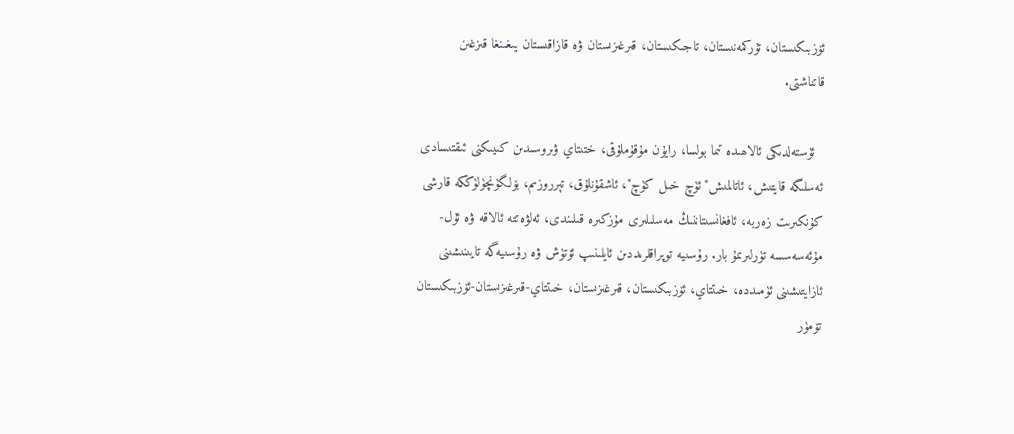ئۆزبىكىستان، تۇركمەنىستان، تاجىكىستان، قىرغىزىستان ۋە قازاقىستان يىغىنغا قىزغىن قاتناشتى.

  ئۈستەلدىكى ئالاھىدە تىما بولسا، رايۇن مۇقۇملۇقى، ختىتاي ۋىروسىدىن كىيىكنى ئىقتىسادى ئەسلىگە قايتىش، ئاتالمىش"ئۈچ خىل كۈچ"، ئاشقۇنلۇق، تېرروزىم، بۆلگۈنچۈلۈككە قارشى كۇنكىرىت زەربە، ئاڧغانسىتاننىڭ مەسلىلىرى مۇزكىرە قىلىندى، ئەلۋەتتە ئالاقە ۋە ئۇل-مۇئەسەسسە تۈرلىرىمۇ بار. رۇسىيە توپراقلرىددىن ئايلىنىپ ئۆتۈش ۋە رۇسىيەگە تايىنىشىنى ئازايتىشىنى ئۈمىددە، خىتتاي، ئۆزبىكىستان، قىرغىزىستان، خىتتاي-قىرغىزىستان-ئۆزبىكىستان تۆمۈر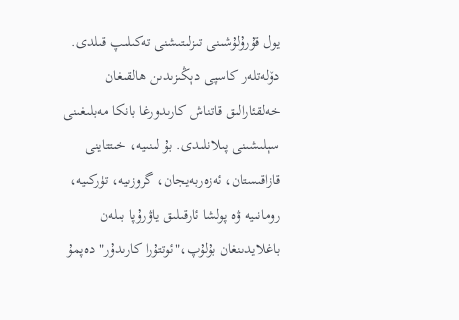يول قۇرۇلۇشىنى تىزلىتىشنى تەكىلىپ قىلدى. دۆلەتلەر كاسپى دېڭىزىدىن ھالقىغان خەلقئارالىق قاتناش كارىدورغا بانكا مەبلىغىنى سېلىشىنى پىلانلىدى. بۇ لىنىيە، خىتتاينى قازاقىستان، ئەزەربەيجان، گروزىيە، تۈركىيە، رومانىيە ۋە پولشا ئارقىلىق ياۋرۇپا بىلەن باغلايدىنغان بۇلۇپ،"ئوتتۇرا كارىدۇر" دەپمۇ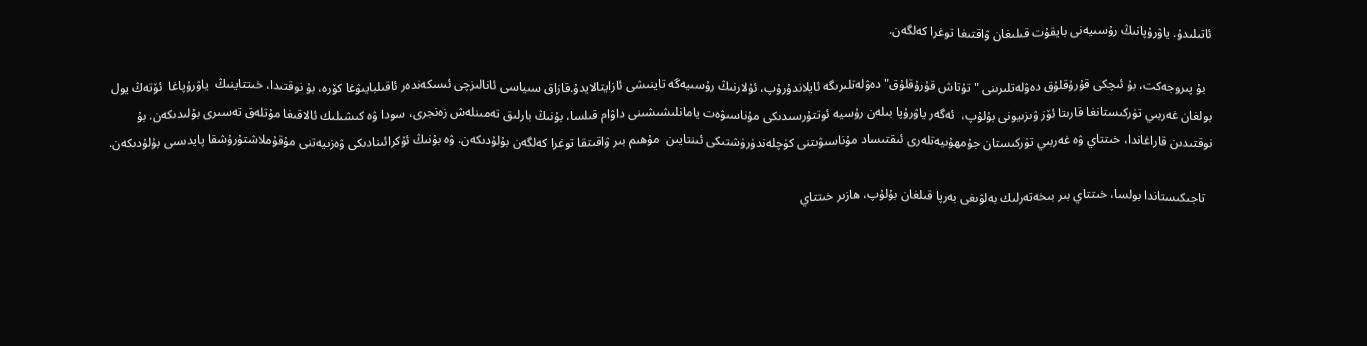ئاتىلىدۇ. ياۋرۇپانىڭ رۇسىيەنى بايقۇت قىلىغان ۋاقتىغا توغرا كەلگەن.

  بۇ پىروجەكت، بۇ ئىچكى قۇرۇقلۇق دەۋلەتلىرىنى "تۇتاش قۇرۇقلۇق" دەۋلەتلىرىگە ئايلاندۇرۇپ، ئۇلارنىڭ رۇسىيەگە تاينىشى ئازايتالايدۇ.قازاق سىياسى ئانالىزچى ئىسكەندەر ئاقىلبايىۋغا كۆرە، بۇ نوقتىدا، خىتتاينىڭ  ياۋرۇپاغا  ئۆتەڭ يول بولغان غەربىي تۈركىستانغا قارىتا ئۆز ۋىزىيونى بۇلۇپ،  ئەگەر ياۋرۇپا بىلەن رۇسيە ئوتتۇرسىدىكى مۇناسىۋەت يامانلىشىشىنى داۋام قىلسا، بۇنىڭ بارلىق تەمىنلەش زەنجرى، سودا ۋە كىشىلىك ئالاقىغا مۇتلەق تەسىرى بۇلىدىكەن. بۇ نوقتىدىن قاراغاندا، خىتتاي ۋە غەربىي تۈركىستان جۇمھۇىيەتلەرى ئىقتىساد مۇناسىۋىتنى كۈچلەندۈرۈشتىكى ئىنتايىن  مۇھىم بىر ۋاقىتقا توغرا كەلگەن بۇلۇدىكەن. ۋە بۇنىڭ ئۇكرائىنادىكى ۋەزىيەتنى مۇقۇملاشتۇرۇشقا پايدىسى بۇلۇدىكەن.

  تاجىكىستاندا بولسا، خىتتاي بىر بىخەتەرلىك بەلۋىغى بەرپا قىلغان بۇلۇپ، ھازىر خىتتاي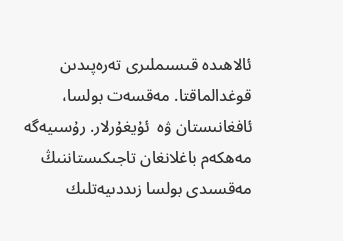ئالاھىدە قىسىملىرى تەرەپىدىن قوغدالماقتا. مەقسەت بولسا، ئاڧغانىستان ۋە  ئۇيغۇرلار. رۇسىيەگە مەھكەم باغلانغان تاجىكىستاننىڭ  مەقسىدى بولسا زىددىيەتلىك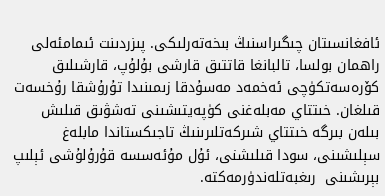ئاڧغانسىتان چىگىراسنىڭ بىخەتەرلىكى. پىزردىنت ئىمامئەلى راھمان بولسا، تالبانغا قاتتىق قارشى بۇلۇپ، قارشىلىق كۆرەسەتكۈچى ئەخمەد مەسۇدقا زىمىنىدا تۇرۇشقا رۇخسەت قىلغان. خىتتاي مەبلەغنى كۈپەيتىشىنى تەشۋىق قىلىش بىلەن بىرگە خىتتاي شىركەتلىرىنىڭ تاجىكستاندا مابلەغ سېلىشىنى، سودا قىلىشنى، ئۇل مۇئەسسە قۇرۇلۇشى ئېلىپ بېرىشىنى  رىغبەتلەندۈرمەكتە.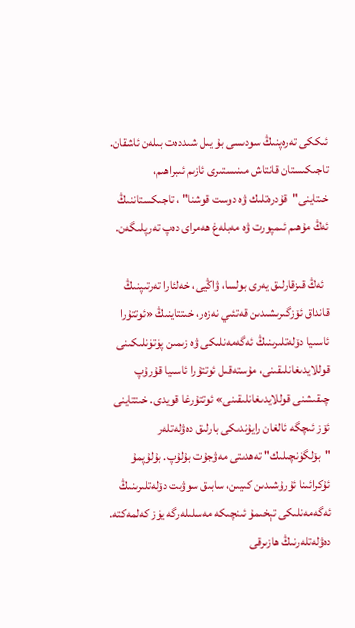ئىككى تەرەپنىڭ سودىسى بۇ يىل شىددەت بىلەن ئاشقان. تاجىكىستان قانتاش مىنىستىرى ئازىم ئىبراھىم، خىتاينى"قۇدرەتلىك ۋە دوست قوشنا" ، تاجىكستاننىڭ ئەڭ مۇھىم ئىمپورت ۋە مەبلەغ ھەمراى دەپ تەرپلىگەن.

  ئەڭ قىزقارلىق يەرى بولسا، ۋاڭيى، خەلئارا تەرتىپنىڭ قانداق ئۆزگىرىشىدىن قەتئىي نەزەر، خىتتاينىڭ «ئوتتۇرا ئاسىيا دۆلەتلىرىنىڭ ئەگەمەنلىكى ۋە زىمىن پۈتۈنلىكىنى قوللايدىغانلىقىنى، مۇستەقىل ئوتتۇرا ئاسىيا قۇرۇپ چىقىشنى قوللايدىغانلىقىنى» ئوتتۇرغا قويدى. خىتتاينى ئۆز ئىچگە ئالغان رايۇندىكى بارلىق دەۋلەتلەر "بۆلگۈنچىلىك" تەھدىتى مەۋجۇت بۇلۇپ. بۇلۇپمۇ ئۇكرائىنا ئۇرۇشىدىن كىيىن، سابىق سوۋىت دۆلەتلىرىنىڭ ئەگەمەنلىكى تېخىمۇ ئىنچىكە مەسلىلەرگە يۈز كەلمەكتە. دەۋلەتلەرنىڭ ھازىرقى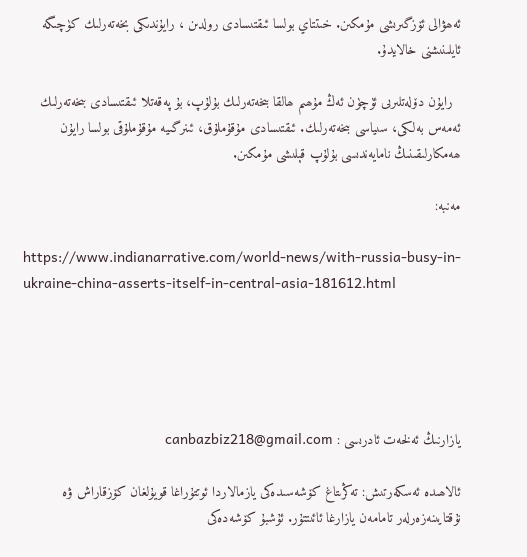ئەھۋالى ئۆزگىرىشى مۇمكىن. خىتتاي بولسا ئىقتىسادى رولدىن ، رايۇندىكى بخەتەرلىك كۈچىگە ئايلىنىشنى خالايدۇ.

  رايۇن دۆلەتلىرىى ئۈچۈن ئەڭ مۇھىم ھالقا بىخەتەرلىك بۇلۇپ، بۇ پەقەتلا ئىقتىسادى بىخەتەرلىك ئەمەس بەلكى، سىياسى بىخەتەرلىك. ئىقتىسادى مۇقۇملۇق، ئىنرگىيە مۇقۇملۇقى بولسا رايۇن ھەمكارلىقىنىڭ نامايەندىسى بۇلۇپ قېلىشى مۇمكىن.

مەنبە:

https://www.indianarrative.com/world-news/with-russia-busy-in-ukraine-china-asserts-itself-in-central-asia-181612.html





يازارنىڭ ئەلخەت ئادرىسى : canbazbiz218@gmail.com

ئالاھىدە ئەسكەرتىش: تەڭرىتاغ كۆشەسىدەكى يازمالاردا ئوتتۇراغا قويۇلغان كۆزقاراش ۋە نۇقتايىنەزەرلەر تامامەن يازارغا ئائىتتۇر. ئۇشبۇ كۆشەدەكى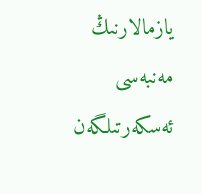يازمالارنىڭ مەنبەسى ئەسكەرتىلگەن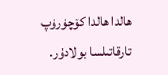ھالدا ھالدا كۆچۈرۈپ تارقاتىلسا بولادۇر.